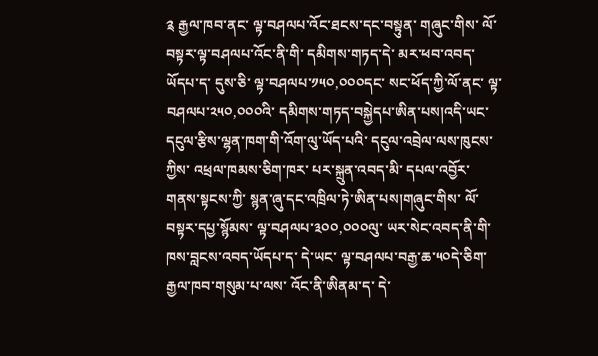༉ རྒྱལ་ཁབ་ནང་ ལྟ་བཤལཔ་འོང་ཐངས་དང་བསྟུན་ གཞུང་གིས་ ལོ་བསྟར་ལྟ་བཤལཔ་འོང་ནི་གི་ དམིགས་གཏད་དེ་ མར་ཕབ་འབད་ཡོདཔ་ད་ དུས་ཅི་ ལྟ་བཤལཔ་༡༥༠,༠༠༠དང་ སང་ཕོད་ཀྱི་ལོ་ནང་ ལྟ་བཤལཔ་༢༥༠,༠༠༠འི་ དམིགས་གཏད་བསྐྱེདཔ་ཨིན་པས།འདི་ཡང་ དངུལ་རྩིས་ལྷན་ཁག་གི་འོག་ལུ་ཡོད་པའི་ དངུལ་འབྲེལ་ལས་ཁུངས་ཀྱིས་ འཕྲལ་ཁམས་ཅིག་ཁར་ པར་སྐྲུན་འབད་མི་ དཔལ་འབྱོར་གནས་སྟངས་ཀྱི་ སྙན་ཞུ་དང་འཁྲིལ་ཏེ་ཨིན་པས།གཞུང་གིས་ ལོ་བསྟར་དཔྱ་སྙོམས་ ལྟ་བཤལཔ་༣༠༠,༠༠༠ལུ་ ཡར་སེང་འབད་ནི་གི་ ཁས་བླངས་འབད་ཡོདཔ་ད་ དེ་ཡང་ ལྟ་བཤལཔ་བརྒྱ་ཆ་༥༠དེ་ཅིག་ རྒྱལ་ཁབ་གསུམ་པ་ལས་ འོང་ནི་ཨིནམ་ད་ དེ་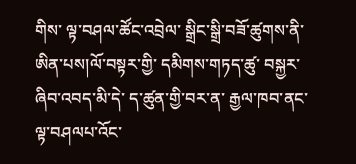གིས་ ལྟ་བཤལ་ཚོང་འབྲེལ་ སྒྲིང་སྒྲི་བཟོ་ཚུགས་ནི་ཨིན་པས།ལོ་བསྟར་གྱི་ དམིགས་གཏད་ཚུ་ བསྐྱར་ཞིབ་འབད་མི་དེ་ ད་ཚུན་གྱི་བར་ན་ རྒྱལ་ཁབ་ནང་ ལྟ་བཤལཔ་འོང་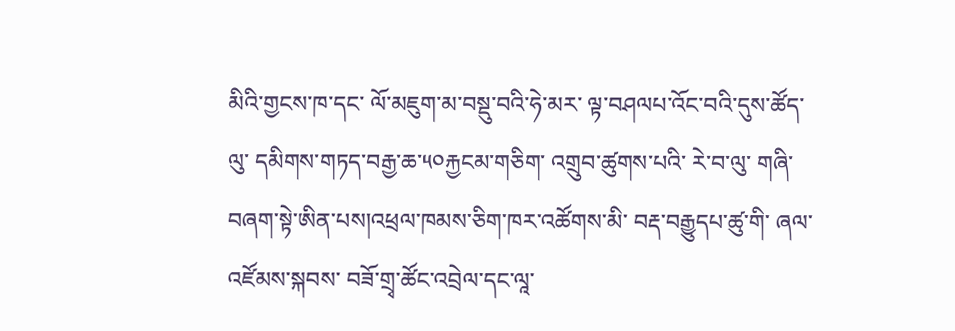མིའི་གྱངས་ཁ་དང་ ལོ་མཇུག་མ་བསྡུ་བའི་ཧེ་མར་ ལྟ་བཤལཔ་འོང་བའི་དུས་ཚོད་ལུ་ དམིགས་གཏད་བརྒྱ་ཆ་༥༠རྐྱངམ་གཅིག་ འགྲུབ་ཚུགས་པའི་ རེ་བ་ལུ་ གཞི་བཞག་སྟེ་ཨིན་པས།འཕྲལ་ཁམས་ཅིག་ཁར་འཚོགས་མི་ བརྡ་བརྒྱུདཔ་ཚུ་གི་ ཞལ་འཛོམས་སྐབས་ བཟོ་གྲྭ་ཚོང་འབྲེལ་དང་ལཱ་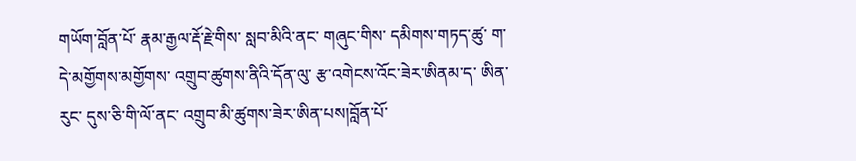གཡོག་བློན་པོ་ རྣམ་རྒྱལ་རྡོ་རྗེ་གིས་ སླབ་མིའི་ནང་ གཞུང་གིས་ དམིགས་གཏད་ཚུ་ ག་དེ་མགྱོགས་མགྱོགས་ འགྲུབ་ཚུགས་ནིའི་དོན་ལུ་ རྩ་འགེངས་འོང་ཟེར་ཨིནམ་ད་ ཨིན་རུང་ དུས་ཅི་གི་ལོ་ནང་ འགྲུབ་མི་ཚུགས་ཟེར་ཨིན་པས།བློན་པོ་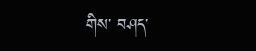གིས་ བཤད་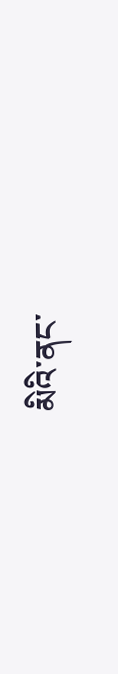མིའི་ནང་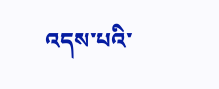འདས་པའི་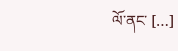ལོ་ནང་ […]